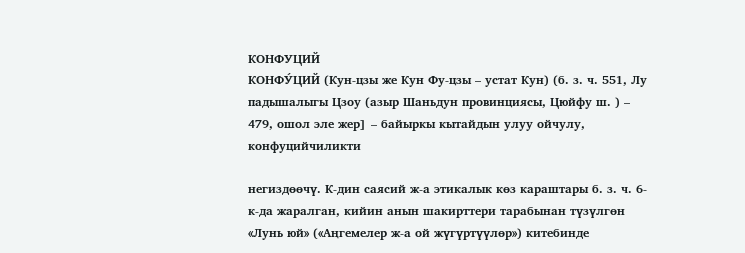КОНФУЦИЙ
КОНФУ́ЦИЙ (Кун-цзы же Кун Фу-цзы – устат Кун) (б. з. ч. 551, Лу падышалыгы Цзоу (азыр Шаньдун провинциясы, Цюйфу ш. ) – 479, ошол эле жер] – байыркы кытайдын улуу ойчулу, конфуцийчиликти

негиздөөчү. К-дин саясий ж-а этикалык көз караштары б. з. ч. 6-к-да жаралган, кийин анын шакирттери тарабынан түзүлгөн «Лунь юй» («Аңгемелер ж-а ой жүгүртүүлөр») китебинде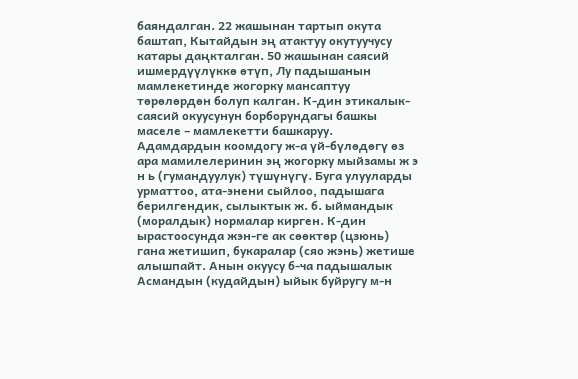баяндалган. 22 жашынан тартып окута баштап, Кытайдын эң атактуу окутуучусу катары даңкталган. 50 жашынан саясий ишмердүүлүккө өтүп, Лу падышанын мамлекетинде жогорку мансаптуу төрөлөрдөн болуп калган. К-дин этикалык-саясий окуусунун борборундагы башкы маселе – мамлекетти башкаруу. Адамдардын коомдогу ж-а үй-бүлөдөгү өз ара мамилелеринин эң жогорку мыйзамы ж э н ь (гумандуулук) түшүнүгү. Буга улууларды урматтоо, ата-энени сыйлоо, падышага берилгендик, сылыктык ж. б. ыймандык (моралдык) нормалар кирген. К-дин ырастоосунда жэн-ге ак сөөктөр (цзюнь) гана жетишип, букаралар (сяо жэнь) жетише алышпайт. Анын окуусу б-ча падышалык Асмандын (кудайдын) ыйык буйругу м-н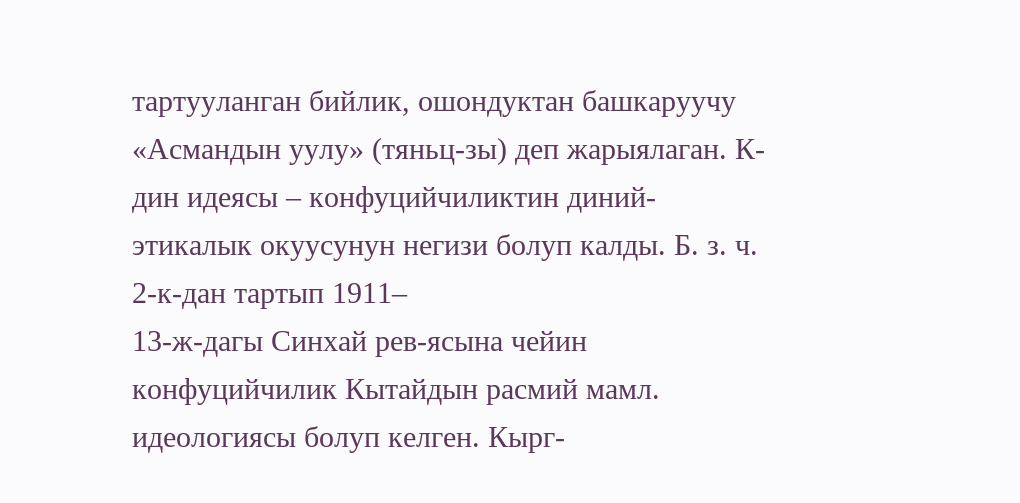тартууланган бийлик, ошондуктан башкаруучу «Асмандын уулу» (тяньц-зы) деп жарыялаган. К-дин идеясы – конфуцийчиликтин диний-этикалык окуусунун негизи болуп калды. Б. з. ч. 2-к-дан тартып 1911–
13-ж-дагы Синхай рев-ясына чейин конфуцийчилик Кытайдын расмий мамл. идеологиясы болуп келген. Кырг-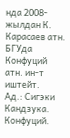нда 2008-жылдан К. Карасаев атн. БГУда Конфуций атн. ин-т иштейт.
Ад.: Сигэки Кандзука. Конфуций.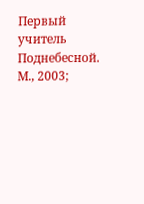Первый учитель Поднебесной. М., 2003;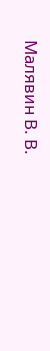Малявин В. В.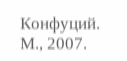Конфуций. М., 2007.